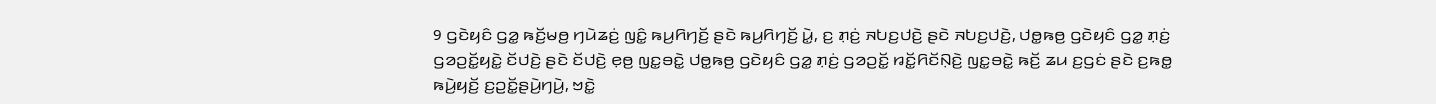9 ꤞꤢꤧꤟꤢꤨ ꤞꤤ꤭ ꤒꤢꤩ꤬ꤗꤥ꤬ ꤚꤣꤧꤘꤢꤦ꤬ ꤜꤢꤨ꤭ ꤒꤣ꤬ꤖꤚꤢꤩ꤬ ꤔꤢꤧ ꤒꤣ꤬ꤖꤚꤢꤩ꤬ ꤣꤧ꤭, ꤢ꤬ ꤊ꤫ꤢꤦ꤬ ꤏꤝꤢ꤬ꤓꤢꤧ꤬ ꤔꤢꤧ ꤏꤝꤢ꤬ꤓꤢꤧ꤬, ꤓꤥ꤭ꤒꤥ꤬ ꤞꤢꤧꤟꤢꤨ ꤞꤤ꤭ ꤊ꤫ꤢꤦ꤬ ꤞꤤꤑꤢꤩ꤭ꤟꤢꤧ꤭ ꤢꤩꤓꤢꤧ꤬ ꤔꤢꤧ ꤢꤩꤓꤢꤧ꤬ ꤕ꤫ꤥ꤬ ꤜꤢ꤭ꤋꤢꤧ꤭ ꤓꤥ꤭ꤒꤥ꤬ ꤞꤢꤧꤟꤢꤨ ꤞꤤ꤭ ꤊ꤫ꤢꤦ꤬ ꤞꤤꤑꤢꤩ꤭ ꤙꤢꤩ꤭ꤖꤢꤩꤡ꤫ꤢꤧ꤬ ꤜꤢ꤭ꤋꤢꤧ꤭ ꤒꤢꤩ꤬ ꤘꤣ ꤢ꤬ꤞꤢꤦ ꤔꤢꤧ ꤢ꤬ꤒꤥ꤭ ꤒꤣꤧ꤬ꤟꤢꤩ꤬ ꤢ꤬ꤑꤢꤩ꤭ꤔꤣꤧ꤬ꤚꤣꤧ꤬, ꤠꤢꤧ꤭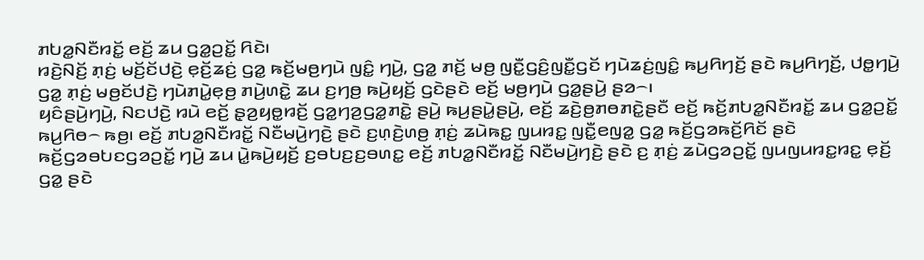ꤊꤝꤤ꤭ꤡꤢꤪꤙꤢꤩ꤭ ꤕꤢꤩ꤬ ꤘꤣ ꤞꤤ꤭ꤑꤢꤩ꤭ ꤖꤢꤧ꤯
ꤙꤢꤧ꤬ꤡꤢꤩ꤬ ꤊ꤫ꤢꤦ꤬ ꤗꤢꤩ꤬ꤢꤩꤓꤢꤧ꤬ ꤕ꤫ꤢꤩ꤬ꤘꤢꤦ꤬ ꤞꤤ꤭ ꤒꤢꤩ꤬ꤗꤥ꤬ꤚꤣꤧ ꤜꤢꤨ꤭ ꤚꤣꤧ꤬, ꤞꤤ꤭ ꤊꤢꤩ꤬ ꤗꤥ꤬ ꤜꤢꤪ꤭ꤞꤢꤨ꤬ꤜꤢꤪ꤭ꤞꤢꤩ ꤚꤣꤧꤘꤢꤦ꤬ꤜꤢꤨ꤭ ꤒꤣ꤬ꤖꤚꤢꤩ꤬ ꤔꤢꤧ ꤒꤣ꤬ꤖꤚꤢꤩ꤬, ꤓꤥ꤭ꤚꤣꤧ꤬ ꤞꤤ꤭ ꤊ꤫ꤢꤦ꤬ ꤗꤥ꤬ꤢꤩꤓꤢꤧ꤬ ꤚꤣꤧꤊꤣꤧ꤭ꤕ꤫ꤥ꤬ ꤊꤣꤧ꤬ꤛꤢꤧ꤭ ꤘꤣ ꤢ꤬ꤚꤥ꤬ ꤒꤣꤧ꤬ꤟꤢꤩ꤬ ꤞꤢꤧꤔꤢꤧ ꤕꤢꤩ꤬ ꤗꤥ꤬ꤚꤣꤧ ꤞꤤ꤭ꤔꤣꤧ꤬ ꤔꤤ꤮꤯
ꤟꤢꤨꤔꤣꤧ꤬ꤚꤣꤧ꤬, ꤡꤢꤓꤢꤧ꤬ ꤙꤣꤧ ꤕꤢꤩ꤬ ꤔ꤫ꤤ꤬ꤟꤥ꤭ꤙꤢꤩ꤬ ꤞꤤ꤭ꤚꤤ꤬ꤞꤤ꤭ꤊꤢꤧ꤭ ꤔꤣꤧ꤬ ꤒꤣ꤬ꤔꤣꤧ꤭ꤔꤣꤧ꤬, ꤕꤢꤩ꤬ ꤘꤢꤧ꤬ꤥ꤬ꤊꤥꤊꤢꤧ꤭ꤔꤢꤪ ꤕꤢꤩ꤬ ꤒꤢꤩ꤬ꤊꤝꤤ꤭ꤡꤢꤪꤙꤢꤩ꤭ ꤘꤣ ꤞꤤ꤭ꤑꤢꤩ꤭ ꤒꤣ꤬ꤖꤥ꤮ ꤒꤥ꤬꤯ ꤕꤢꤩ꤬ ꤊꤝꤤ꤭ꤡꤢꤪꤙꤢꤩ꤭ ꤡꤢꤪꤗꤣꤧ꤬ꤚꤢꤧ꤬ ꤔꤢꤧ ꤢ꤬ꤛ꤫ꤢꤧ꤬ꤛꤥ꤬ ꤊ꤫ꤢꤦ꤬ ꤘꤣꤧꤒꤢ꤭ ꤜꤣꤙꤢ꤭ ꤜꤢꤪ꤭ꤕꤜꤤ꤭ ꤞꤤ꤭ ꤒꤢꤩ꤬ꤞꤤꤒꤢꤩ꤬ꤖꤢꤩ ꤔꤢꤧ ꤒꤢꤩ꤬ꤞꤤꤋꤝꤢꤞꤤꤑꤢꤩ꤭ ꤚꤣꤧ꤬ ꤘꤣ ꤣꤧ꤭ꤒꤣꤧ꤬ꤟꤢꤩ꤬ ꤢ꤬ꤋꤝꤢ꤬ꤢ꤬ꤋꤛꤢ꤭ ꤕꤢꤩ꤬ ꤊꤝꤤ꤭ꤡꤢꤪꤙꤢꤩ꤭ ꤡꤢꤪꤗꤣꤧ꤬ꤚꤢꤧ꤬ ꤔꤢꤧ ꤢ꤬ ꤊ꤫ꤢꤦ꤬ ꤘꤣꤧꤞꤤꤑꤢꤩ꤭ ꤜꤣꤜꤣꤙꤢ꤭ꤙꤢ꤭ ꤕ꤫ꤢꤩ꤬ ꤞꤤ꤭ ꤔꤢꤧ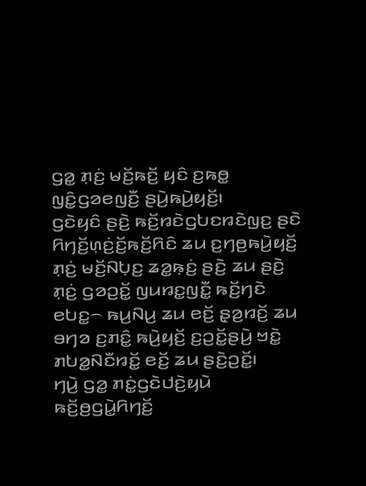ꤞꤤ꤭ ꤊ꤫ꤢꤦ꤬ ꤗꤢꤩ꤬ꤒꤢꤩ꤬ ꤟꤢꤨ ꤢ꤬ꤒꤥ꤭ ꤜꤢꤨ꤭ꤞꤤꤕꤜꤢꤪ꤬ ꤔꤣꤧ꤬ꤒꤣꤧ꤬ꤟꤢꤩ꤬꤯
ꤞꤢꤧꤟꤢꤨ ꤔꤢꤧ꤬ ꤒꤢꤩ꤬ꤙꤢꤧꤞꤝꤢꤙꤢꤧꤜꤢ꤬ ꤔꤢꤧ ꤖꤚꤢꤩ꤬ꤛ꤫ꤢꤦ꤬ꤢꤩ꤬ꤒꤢꤩ꤬ꤖꤢꤨ ꤘꤣ ꤢ꤬ꤚꤥ꤬ꤒꤣꤧ꤬ꤟꤢꤩ꤬ ꤊ꤫ꤢꤦ꤬ ꤗꤢꤩ꤬ꤡꤝ꤫ꤢ꤬ ꤘꤤ꤭ꤒ꤫ꤢꤦ꤬ ꤔꤢꤧ꤬ ꤘꤣ ꤔꤢꤧ꤬ ꤊ꤫ꤢꤦ꤬ ꤞꤤꤑꤢꤩ꤭ ꤜꤣꤙꤢ꤭ꤜꤢꤪ꤭ ꤒꤢꤩ꤬ꤚꤢꤧ ꤕꤝꤢ꤭꤮ ꤒꤣ꤬ꤡꤣ꤬ ꤘꤣ ꤕꤢꤩ꤬ ꤔ꤫ꤤ꤬ꤙꤢꤩ꤬ ꤘꤣ ꤋꤚꤤ ꤢ꤬ꤊꤢꤨ꤭ ꤒꤣꤧ꤬ꤟꤢꤩ꤬ ꤢ꤬ꤑꤢꤩ꤭ꤔꤣꤧ꤬ ꤠꤢꤧ꤭ ꤊꤝꤤ꤭ꤡꤢꤪꤙꤢꤩ꤭ ꤕꤢꤩ꤬ ꤘꤣ ꤔꤢꤧ꤬ꤑꤢꤩ꤭꤯
ꤚꤣꤧ꤬ ꤞꤤ꤭ ꤊꤢꤦ꤭ꤞꤢꤧꤓꤢꤧ꤬ꤟꤣꤧ ꤒꤢꤩ꤬ꤥ꤬ꤞꤣꤧ꤭ꤖꤚꤢꤩ꤬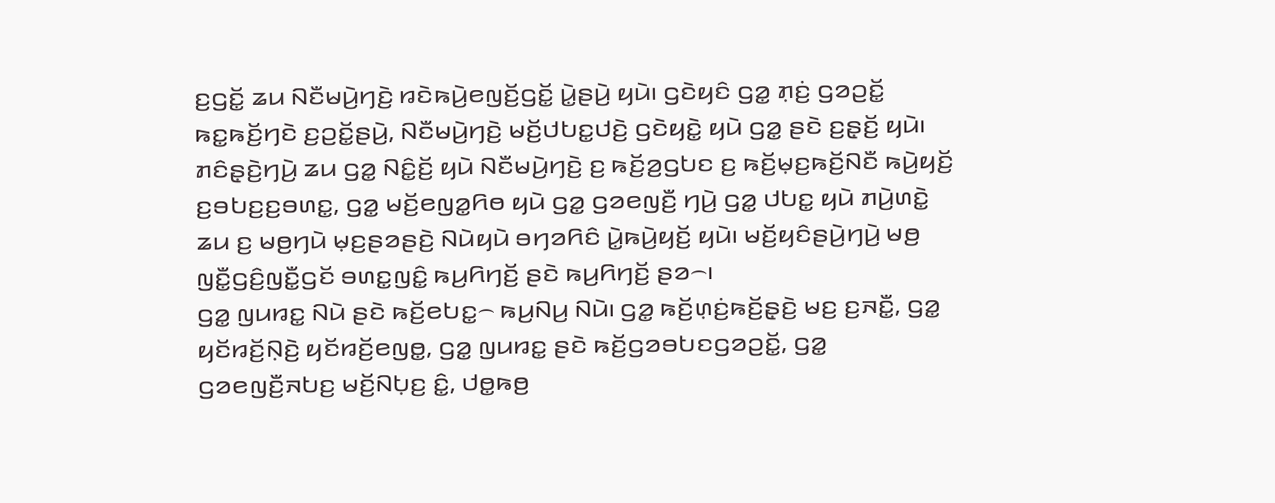ꤢ꤬ꤞꤢꤩ꤭ ꤘꤣ ꤡꤢꤪꤗꤣꤧ꤬ꤚꤢꤧ꤬ ꤙꤢꤧꤒꤣꤧ꤬ꤕꤜꤢꤩ꤬ꤞꤢꤩ꤭ ꤣꤧ꤭ꤔꤣꤧ꤬ ꤟꤣꤧ꤯ ꤞꤢꤧꤟꤢꤨ ꤞꤤ꤭ ꤊ꤫ꤢꤦ꤬ ꤞꤤꤑꤢꤩ꤭ ꤒꤢ꤭ꤒꤢꤩ꤬ꤚꤢꤧ ꤢ꤬ꤑꤢꤩ꤭ꤔꤣꤧ꤬, ꤡꤢꤪꤗꤣꤧ꤬ꤚꤢꤧ꤬ ꤗꤢꤩ꤬ꤓꤝꤢ꤭ꤓꤢꤧ꤬ ꤞꤢꤧꤟꤢꤧ꤭ ꤟꤣꤧ ꤞꤤ꤭ ꤔꤢꤧ ꤢ꤬ꤔ꤫ꤢꤩ꤬ ꤟꤣꤧ꤯
ꤊꤢꤨꤔ꤫ꤢꤧ꤬ꤚꤣꤧ꤬ ꤘꤣ ꤞꤤ꤭ ꤡꤢꤨ꤭ꤢꤩ꤬ ꤟꤣꤧ ꤡꤢꤪꤗꤣꤧ꤬ꤚꤢꤧ꤬ ꤢ꤬ ꤒꤢꤩ꤬ꤤ꤬ꤞꤝꤢ ꤢ꤬ ꤒꤢꤩ꤬ꤗ꤫ꤢ꤬ꤒꤢꤩ꤬ꤡꤢꤪ ꤒꤣꤧ꤬ꤟꤢꤩ꤬ ꤢ꤬ꤋꤝꤢ꤬ꤢ꤬ꤋꤛꤢ꤭, ꤞꤤ꤭ ꤗꤢꤩ꤬ꤕꤜꤤ꤭ꤖꤥ ꤟꤣꤧ ꤞꤤ꤭ ꤞꤤꤕꤜꤢꤪ꤬ ꤚꤣꤧ꤬ ꤞꤤ꤭ ꤓꤝꤢ꤭ ꤟꤣꤧ ꤊꤣꤧ꤬ꤛꤢꤧ꤭ ꤘꤣ ꤢ꤬ ꤗꤥ꤬ꤚꤣꤧ ꤗ꤫ꤢ꤬ꤔꤤꤔꤢꤧ꤬ ꤡꤣꤧꤟꤣꤧ ꤋꤚꤤꤖꤢꤨ ꤣꤧ꤭ꤒꤣꤧ꤬ꤟꤢꤩ꤬ ꤟꤣꤧ꤯ ꤗꤢꤩ꤬ꤟꤢꤨꤔꤣꤧ꤬ꤚꤣꤧ꤬ ꤗꤥ꤬ ꤜꤢꤪ꤭ꤞꤢꤨ꤬ꤜꤢꤪ꤭ꤞꤢꤩ ꤋꤛꤢ꤭ꤜꤢꤨ꤭ ꤒꤣ꤬ꤖꤚꤢꤩ꤬ ꤔꤢꤧ ꤒꤣ꤬ꤖꤚꤢꤩ꤬ ꤔꤤ꤮꤯
ꤞꤤ꤭ ꤜꤣꤙꤢ꤭ ꤡꤣꤧ ꤔꤢꤧ ꤒꤢꤩ꤬ꤕꤝꤢ꤭꤮ ꤒꤣ꤬ꤡꤣ꤬ ꤡꤣꤧ꤯ ꤞꤤ꤭ ꤒꤢꤩ꤬ꤛ꤫ꤢꤦ꤬ꤒꤢꤩ꤬ꤔ꤫ꤢꤧ꤬ ꤗꤢ꤬ ꤢ꤬ꤏꤢꤪ꤭, ꤞꤤ꤭ ꤟꤢꤩꤙꤢꤩ꤬ꤡ꤫ꤢꤧ꤬ ꤟꤢꤩꤙꤢꤩ꤬ꤕꤜꤥ꤭, ꤞꤤ꤭ ꤜꤣꤙꤢ꤭ ꤔꤢꤧ ꤒꤢꤩ꤬ꤞꤤꤋꤝꤢꤞꤤꤑꤢꤩ꤭, ꤞꤤ꤭ ꤞꤤꤕꤜꤢꤪ꤬ꤏꤝꤢ꤬ ꤗꤢꤩ꤬ꤡꤝ꤫ꤢ꤬ ꤢꤨ꤭, ꤓꤥ꤭ꤒꤥ꤬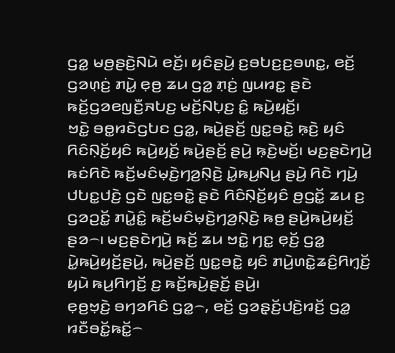ꤞꤤ꤭ ꤗꤥ꤬ꤔꤢꤧ꤬ꤡꤣꤧ ꤕꤢꤩ꤬꤯ ꤟꤢꤨꤔꤣꤧ꤬ ꤢ꤬ꤋꤝꤢ꤬ꤢ꤬ꤋꤛꤢ꤭, ꤕꤢꤩ꤬ ꤞꤤꤛ꤫ꤢꤦ꤬ ꤊꤣꤧ꤭ ꤕ꤫ꤥ꤬ ꤘꤣ ꤞꤤ꤭ ꤊ꤫ꤢꤦ꤬ ꤜꤣꤙꤢ꤭ ꤔꤢꤧ ꤒꤢꤩ꤬ꤞꤤꤕꤜꤢꤪ꤬ꤏꤝꤢ꤬ ꤗꤢꤩ꤬ꤡꤝ꤫ꤢ꤬ ꤢꤨ꤭ ꤒꤣꤧ꤬ꤟꤢꤩ꤬꤯
ꤠꤢꤧ꤭ ꤋꤥ꤭ꤙꤢꤧꤞꤝꤢ ꤞꤤ꤭, ꤒꤣꤧ꤬ꤔꤢꤩ꤬ ꤜꤢ꤭ꤋꤢꤧ꤭ ꤒ꤫ꤢꤧ꤬ ꤟꤢꤨ ꤖꤢꤨꤡ꤫ꤢꤩ꤬ꤟꤢꤨ ꤒꤣꤧ꤬ꤟꤢꤩ꤬ ꤒꤣꤧ꤬ꤔꤢꤩ꤬ ꤔꤣꤧ꤬ ꤒ꤫ꤢꤧ꤬ꤗꤢꤩ꤬꤯ ꤗꤢ꤬ꤔꤢꤧꤚꤣꤧ꤬ ꤒꤢꤦꤖꤢꤧ ꤒꤢꤩ꤬ꤗꤢꤨꤗ꤫ꤢꤧ꤬ꤚꤤ꤬ꤡ꤫ꤢꤧ꤬ ꤣꤧ꤭ꤒꤣ꤬ꤡꤣ꤬ ꤔꤣꤧ꤬ ꤖꤢꤧ ꤚꤣꤧ꤬ ꤓꤝꤢ꤭ꤓꤢꤧ꤬ ꤞꤢꤧ ꤜꤢ꤭ꤋꤢꤧ꤭ ꤔꤢꤧ ꤖꤢꤨꤡ꤫ꤢꤩ꤬ꤟꤢꤨ ꤥ꤬ꤞꤢꤩ꤭ ꤘꤣ ꤢ꤬ ꤞꤤꤑꤢꤩ꤭ ꤊꤣꤧ꤭ꤢꤨ꤭ ꤒꤢꤩ꤬ꤗꤢꤨꤗ꤫ꤢꤧ꤬ꤚꤤ꤬ꤡ꤫ꤢꤧ꤬ ꤒꤥ꤬ ꤔꤣꤧ꤬ꤒꤣꤧ꤬ꤟꤢꤩ꤬ ꤔꤤ꤮꤯ ꤗꤢ꤬ꤔꤢꤧꤚꤣꤧ꤬ ꤒꤢꤩ꤬ ꤘꤣ ꤠꤢꤧ꤭ ꤚꤢ꤭ ꤕ꤫ꤢꤩ꤬ ꤞꤤ꤭ ꤣꤧ꤭ꤒꤣꤧ꤬ꤟꤢꤩ꤬ꤔꤣꤧ꤬, ꤒꤣꤧ꤬ꤔꤢꤩ꤬ ꤜꤢ꤭ꤋꤢꤧ꤭ ꤟꤢꤨ ꤊꤣꤧ꤬ꤛꤢꤧ꤭ꤘꤢꤨ꤬ꤖꤚ꤫ꤢꤩ꤬ ꤟꤣꤧ ꤒꤣ꤬ꤖꤚꤢꤩ꤬ ꤢ꤬ ꤒꤢꤩ꤬ꤒꤣꤧ꤬ꤔꤢꤩ꤬ ꤔꤣꤧ꤬꤯
ꤕ꤫ꤥ꤬ꤠ꤫ꤢꤧ꤬ ꤋꤚꤤꤖꤢꤨ ꤞꤤ꤭꤮, ꤕꤢꤩ꤬ ꤞꤤꤔ꤫ꤢꤩ꤬ꤓꤢꤧ꤬ꤙꤢꤩ꤬ ꤞꤤ꤭ ꤙꤢꤪꤋꤢꤩ꤭ꤒꤢꤩ꤭꤮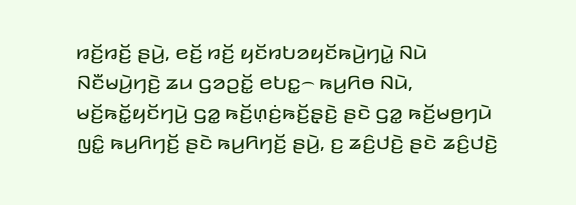ꤙꤢꤩ꤬ꤙꤢꤩ꤬ ꤔꤣꤧ꤬, ꤕꤢꤩ꤬ ꤙꤢꤩ꤬ ꤟꤢꤩꤙꤝꤤꤟꤢꤩꤒꤣꤧ꤬ꤚꤣꤧ꤭ ꤡꤣꤧ ꤡꤢꤪꤗꤣꤧ꤬ꤚꤢꤧ꤬ ꤘꤣ ꤞꤤꤑꤢꤩ꤭ ꤕꤝꤢ꤭꤮ ꤒꤣ꤬ꤖꤥ ꤡꤣꤧ, ꤗꤢꤩ꤬ꤒꤢꤩ꤭ꤟꤢꤩꤚꤣꤧ꤬ ꤞꤤ꤭ ꤒꤢꤩ꤬ꤛ꤫ꤢꤦ꤬ꤒꤢꤩ꤬ꤔ꤫ꤢꤧ꤬ ꤔꤢꤧ ꤞꤤ꤭ ꤒꤢꤩ꤬ꤗꤥ꤬ꤚꤣꤧ ꤜꤢꤨ꤭ ꤒꤣ꤬ꤖꤚꤢꤩ꤬ ꤔꤢꤧ ꤒꤣ꤬ꤖꤚꤢꤩ꤬ ꤔꤣꤧ꤬, ꤢ꤬ ꤘꤢꤨ꤬ꤓꤢꤧ꤬ ꤔꤢꤧ ꤘꤢꤨ꤬ꤓꤢꤧ꤬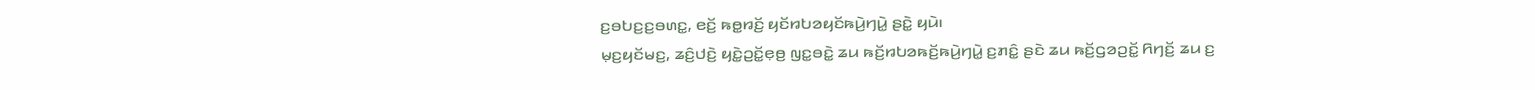ꤢ꤬ꤋꤝꤢ꤬ꤢ꤬ꤋꤛꤢ꤭, ꤕꤢꤩ꤬ ꤒꤥ꤭ꤙꤢꤩ꤬ ꤟꤢꤩꤙꤝꤤꤟꤢꤩꤒꤣꤧ꤬ꤚꤣꤧ꤭ ꤔꤢꤧ꤭ ꤟꤣꤧ꤯
ꤗ꤫ꤢ꤬ꤟꤢꤩꤗꤢ꤬, ꤘꤢꤨ꤬ꤓꤢꤧ꤬ ꤟꤢꤧ꤭ꤑꤢꤩ꤭ꤕ꤫ꤥ꤬ ꤜꤢ꤭ꤋꤢꤧ꤭ ꤘꤣ ꤒꤢꤩ꤬ꤙꤝꤤꤒꤢꤩ꤬ꤒꤣꤧ꤬ꤚꤣꤧ꤭ ꤢ꤬ꤊꤢꤨ꤭ ꤔꤢꤧ ꤘꤣ ꤒꤢꤩ꤬ꤞꤤꤑꤢꤩ꤭ ꤖꤚꤢꤩ꤬ ꤘꤣ ꤢ꤬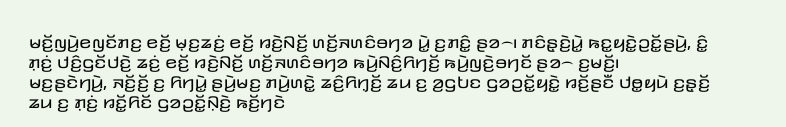ꤗꤢꤩ꤬ꤜꤣꤧ꤬ꤕꤜꤢꤩꤊꤢ꤬ ꤕꤢꤩ꤬ ꤗ꤫ꤢ꤬ꤘꤢꤦ꤬ ꤕꤢꤩ꤬ ꤙꤢꤧ꤬ꤡꤢꤩ꤬ ꤛꤢꤩ꤬ꤏꤛꤢꤨꤋꤚꤤ ꤣꤧ꤭ ꤢ꤬ꤊꤢꤨ꤭ ꤔꤤ꤮꤯ ꤊꤢꤨꤔ꤫ꤢꤧ꤬ꤣꤧ꤭ ꤒꤢ꤭ꤟꤢꤧ꤭ꤑꤢꤩ꤭ꤔꤣꤧ꤬, ꤢꤨ꤭ ꤊ꤫ꤢꤦ꤬ ꤓꤢꤨ꤬ꤞꤢꤩꤓꤢꤧ꤬ ꤘꤢꤦ꤬ ꤕꤢꤩ꤬ ꤙꤢꤧ꤬ꤡꤢꤩ꤬ ꤛꤢꤩ꤬ꤏꤛꤢꤨꤋꤚꤤ ꤒꤣꤧ꤬ꤡꤢꤨ꤬ꤖꤚꤢꤩ꤬ ꤒꤣꤧ꤬ꤜꤢꤧ꤬ꤋꤚꤢꤩ ꤔꤤ꤮ ꤢ꤬ꤗꤢꤩ꤬꤯
ꤗꤢ꤬ꤔꤢꤧꤚꤣꤧ꤬, ꤏꤢꤩ꤬ꤢꤩ꤬ ꤢ꤬ ꤖꤚꤣꤧ꤭ ꤔꤣꤧ꤬ꤗꤢ꤬ ꤊꤣꤧ꤬ꤛꤢꤧ꤭ ꤘꤢꤨ꤬ꤖꤚ꤫ꤢꤩ꤬ ꤘꤣ ꤢ꤬ ꤤ꤬ꤞꤝꤢ ꤞꤤꤑꤢꤩ꤭ꤟꤢꤧ꤭ ꤙꤢꤩ꤬ꤔꤢꤪ ꤓꤥ꤭ꤟꤣꤧ ꤢ꤬ꤔ꤫ꤢꤩ꤬ ꤘꤣ ꤢ꤬ ꤊ꤫ꤢꤦ꤬ ꤙꤢꤩ꤭ꤖꤢꤩ ꤞꤤꤑꤢꤩ꤭ꤡ꤫ꤢꤧ꤬ ꤒꤢꤩ꤬ꤚꤢꤧ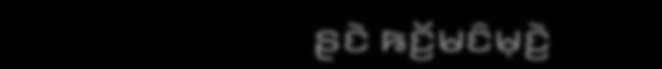ꤔꤢꤧ ꤒꤢꤩ꤬ꤗꤢꤨꤗ꤫ꤢꤧ꤬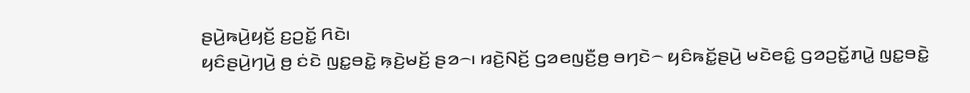ꤔꤣꤧ꤬ꤒꤣꤧ꤬ꤟꤢꤩ꤬ ꤢ꤬ꤑꤢꤩ꤭ ꤖꤢꤧ꤯
ꤟꤢꤨꤔꤣꤧ꤬ꤚꤣꤧ꤬ ꤥ꤬ ꤢꤦꤢꤧ ꤜꤢ꤭ꤋꤢꤧ꤭ ꤒ꤫ꤢꤧ꤬ꤗꤢꤩ꤬ ꤔꤤ꤮꤯ ꤙꤢꤧ꤬ꤡꤢꤩ꤬ ꤞꤤꤕꤜꤢꤪ꤬ꤥ꤬ ꤋꤚꤢꤧ꤮ ꤟꤢꤨꤒꤢꤩ꤭ꤔꤣꤧ꤬ ꤗꤢꤧꤕꤢꤨ꤭ ꤞꤤꤑꤢꤩ꤭ꤊꤣꤧ꤭ ꤜꤢ꤭ꤋꤢꤧ꤭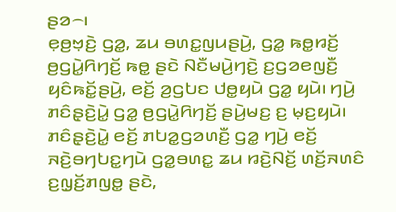ꤔꤤ꤮꤯
ꤕ꤫ꤥ꤬ꤠ꤫ꤢꤧ꤬ ꤞꤤ꤭, ꤘꤣ ꤋꤛꤢ꤭ꤜꤣꤔꤣꤧ꤬, ꤞꤤ꤭ ꤒꤥ꤭ꤙꤢꤩ꤬ ꤥ꤬ꤞꤣꤧ꤭ꤖꤚꤢꤩ꤬ ꤒꤥ꤭ ꤔꤢꤧ ꤡꤢꤪꤗꤣꤧ꤬ꤚꤢꤧ꤬ ꤢ꤬ꤞꤤꤕꤜꤢꤪ꤬ ꤟꤢꤨꤒꤢꤩ꤭ꤔꤣꤧ꤬, ꤕꤢꤩ꤬ ꤤ꤬ꤞꤝꤢ ꤓꤥ꤭ꤟꤣꤧ ꤞꤤ꤭ ꤟꤣꤧ꤯ ꤚꤣꤧ꤬ ꤊꤢꤨꤔ꤫ꤢꤧ꤬ꤣꤧ꤭ ꤞꤤ꤭ ꤥ꤬ꤞꤣꤧ꤭ꤖꤚꤢꤩ꤬ ꤔꤣꤧ꤬ꤗꤢ꤬ ꤢ꤬ ꤗ꤫ꤢ꤬ꤟꤣꤧ꤯ ꤊꤢꤨꤔ꤫ꤢꤧ꤬ꤣꤧ꤭ ꤕꤢꤩ꤬ ꤊꤝꤤ꤭ꤞꤤꤛꤢꤪ꤬ ꤞꤤ꤭ ꤚꤣꤧ꤬ ꤕꤢꤩ꤬ ꤏꤢꤧ꤬ꤋꤚꤝꤢ꤭ꤚꤣꤧ ꤞꤤ꤭ꤋꤛꤢ꤭ ꤘꤣ ꤙꤢꤧ꤬ꤡꤢꤩ꤬ ꤛꤢꤩ꤬ꤏꤛꤢꤨ ꤢ꤬ꤜ꤫ꤢꤩ꤬ꤊꤜꤥ꤭ ꤔꤢꤧ,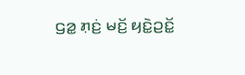ꤞꤤ꤭ ꤊ꤫ꤢꤦ꤬ ꤗꤢꤩ꤬ ꤟꤢꤧ꤭ꤑꤢꤩ꤭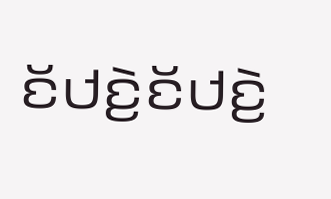ꤢꤩꤓꤢꤧ꤬ꤢꤩꤓꤢꤧ꤬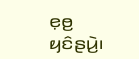ꤕ꤫ꤥ꤬ ꤟꤢꤨꤔꤣꤧ꤬꤯